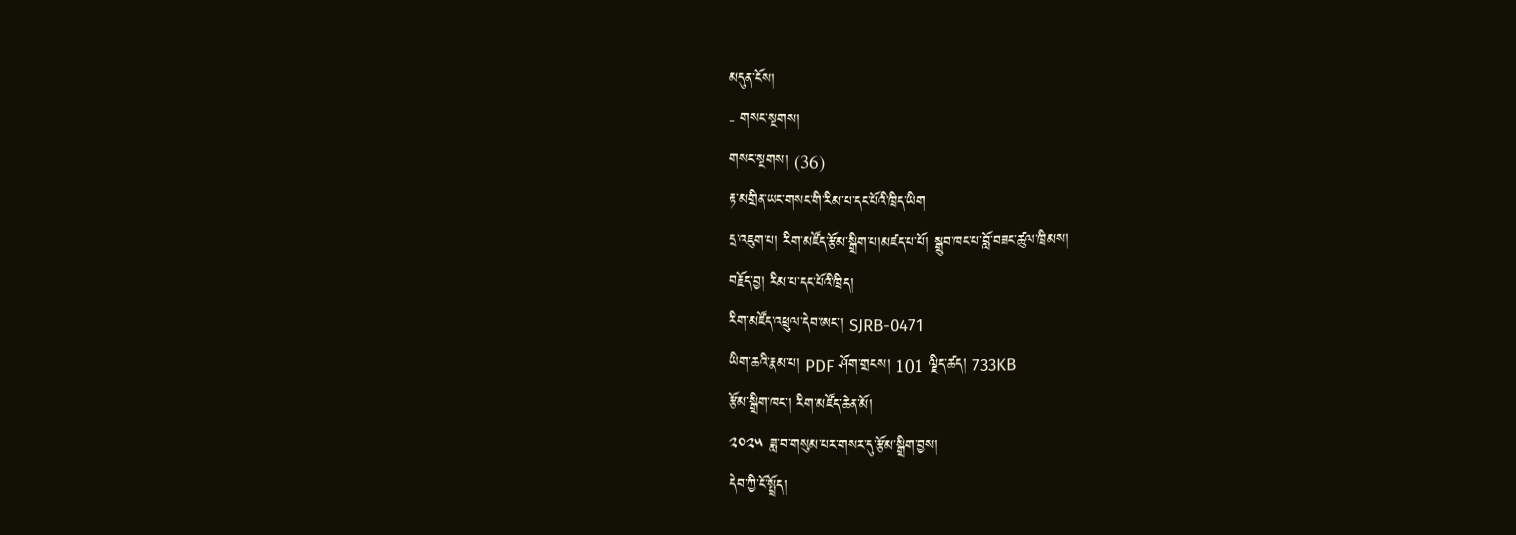མདུན་ངོས།
- གསང་སྔགས།
གསང་སྔགས། (36)
རྟ་མགྲིན་ཡང་གསང་གི་རིམ་པ་དང་པོའི་ཁྲིད་ཡིག
དྲ་འཇུག་པ། རིག་མཛོད་རྩོམ་སྒྲིག་པ།མཛད་པ་པོ། སྒྲུབ་ཁང་པ་བློ་བཟང་ཚུལ་ཁྲིམས།
བརྗོད་བྱ། རིམ་པ་དང་པོའི་ཁྲིད།
རིག་མཛོད་འཕྲུལ་དེབ་ཨང་། SJRB-0471
ཡིག་ཆའི་རྣམ་པ། PDF ཤོག་གྲངས། 101 ལྗིད་ཚད། 733KB
རྩོམ་སྒྲིག་ཁང་། རིག་མཛོད་ཆེན་མོ།
༢༠༢༥ ཟླ་བ་གསུམ་པར་གསར་དུ་རྩོམ་སྒྲིག་བྱས།
དེབ་ཀྱི་ངོ་སྤྲོད།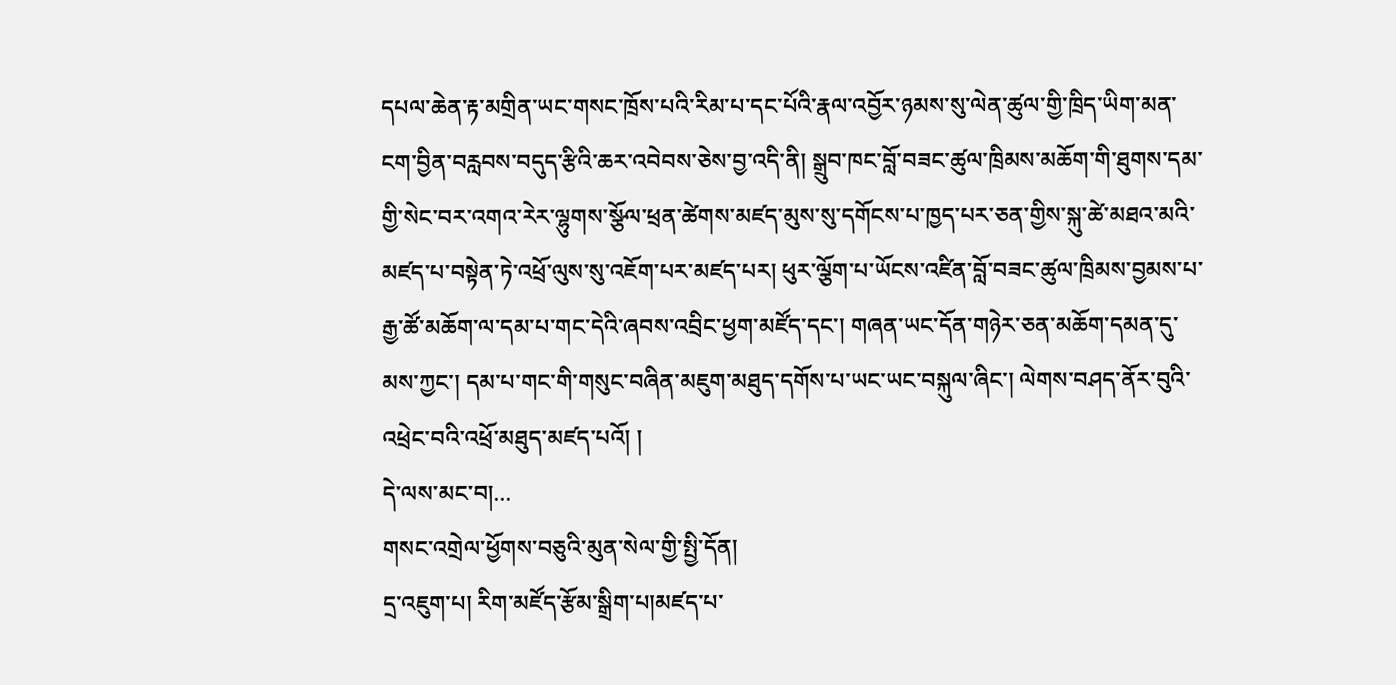དཔལ་ཆེན་རྟ་མགྲིན་ཡང་གསང་ཁྲོས་པའི་རིམ་པ་དང་པོའི་རྣལ་འབྱོར་ཉམས་སུ་ལེན་ཚུལ་གྱི་ཁྲིད་ཡིག་མན་ངག་བྱིན་བརླབས་བདུད་རྩིའི་ཆར་འབེབས་ཅེས་བྱ་འདི་ནི། སྒྲུབ་ཁང་བློ་བཟང་ཚུལ་ཁྲིམས་མཆོག་གི་ཐུགས་དམ་གྱི་སེང་བར་འགའ་རེར་ལྷུགས་སྩོལ་ཕྲན་ཚེགས་མཛད་མུས་སུ་དགོངས་པ་ཁྱད་པར་ཅན་གྱིས་སྐུ་ཚེ་མཐའ་མའི་མཛད་པ་བསྟེན་ཏེ་འཕྲོ་ལུས་སུ་འཇོག་པར་མཛད་པར། ཕུར་ལྕོག་པ་ཡོངས་འཛིན་བློ་བཟང་ཚུལ་ཁྲིམས་བྱམས་པ་རྒྱ་ཚོ་མཆོག་ལ་དམ་པ་གང་དེའི་ཞབས་འབྲིང་ཕྱག་མཛོད་དང་། གཞན་ཡང་དོན་གཉེར་ཅན་མཆོག་དམན་དུ་མས་ཀྱང་། དམ་པ་གང་གི་གསུང་བཞིན་མཇུག་མཐུད་དགོས་པ་ཡང་ཡང་བསྐུལ་ཞིང་། ལེགས་བཤད་ནོར་བུའི་འཕྲེང་བའི་འཕྲོ་མཐུད་མཛད་པའོ། །
དེ་ལས་མང་བ།...
གསང་འགྲེལ་ཕྱོགས་བཅུའི་མུན་སེལ་གྱི་སྤྱི་དོན།
དྲ་འཇུག་པ། རིག་མཛོད་རྩོམ་སྒྲིག་པ།མཛད་པ་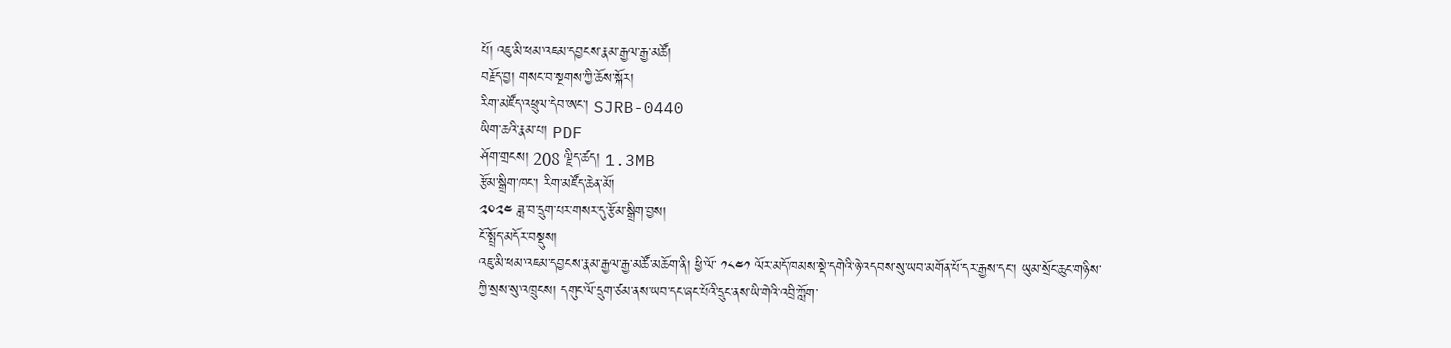པོ། འཇུ་མི་ཕམ་འཇམ་དབྱངས་རྣམ་རྒྱལ་རྒྱ་མཚོ།
བརྗོད་བྱ། གསང་བ་སྔགས་ཀྱི་ཆོས་སྐོར།
རིག་མཛོད་འཕྲུལ་དེབ་ཨང་། SJRB-0440
ཡིག་ཆའི་རྣམ་པ། PDF
ཤོག་གྲངས། 208 ལྗིད་ཚད། 1.3MB
རྩོམ་སྒྲིག་ཁང་། རིག་མཛོད་ཆེན་མོ།
༢༠༢༤ ཟླ་བ་དྲུག་པར་གསར་དུ་རྩོམ་སྒྲིག་བྱས།
ངོ་སྤྲོད་མདོར་བསྡུས།
འཇུ་མི་ཕམ་འཇམ་དབྱངས་རྣམ་རྒྱལ་རྒྱ་མཚོ་མཆོག་ནི། ཕྱི་ལོ་ ༡༨༤༡ ལོར་མདོ་ཁམས་སྡེ་དགེའི་ཉེ་འདབས་སུ་ཡབ་མགོན་པོ་དར་རྒྱས་དང་། ཡུམ་སྲོང་ཆུང་གཉིས་ཀྱི་སྲས་སུ་འཁྲུངས། དགུང་ལོ་དྲུག་ཙམ་ནས་ཡབ་དང་ཞང་པོའི་དྲུང་ནས་ཡི་གེའི་འབྲི་ཀློག་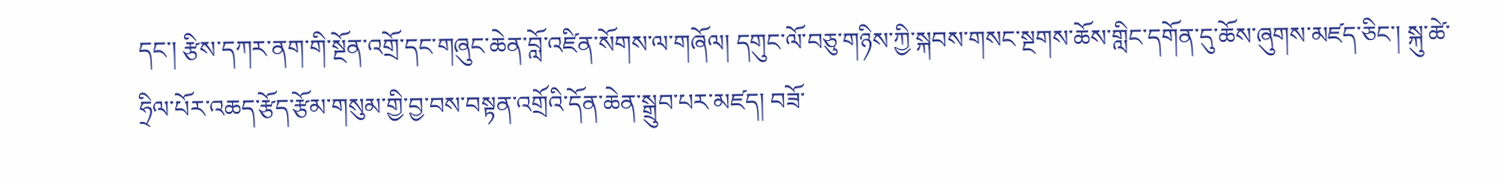དང་། རྩིས་དཀར་ནག་གི་སྔོན་འགྲོ་དང་གཞུང་ཆེན་བློ་འཛིན་སོགས་ལ་གཞོལ། དགུང་ལོ་བཅུ་གཉིས་ཀྱི་སྐབས་གསང་སྔགས་ཆོས་གླིང་དགོན་དུ་ཆོས་ཞུགས་མཛད་ཅིང་། སྐུ་ཚེ་ཧྲིལ་པོར་འཆད་རྩོད་རྩོམ་གསུམ་གྱི་བྱ་བས་བསྟན་འགྲོའི་དོན་ཆེན་སྒྲུབ་པར་མཛད། བཟོ་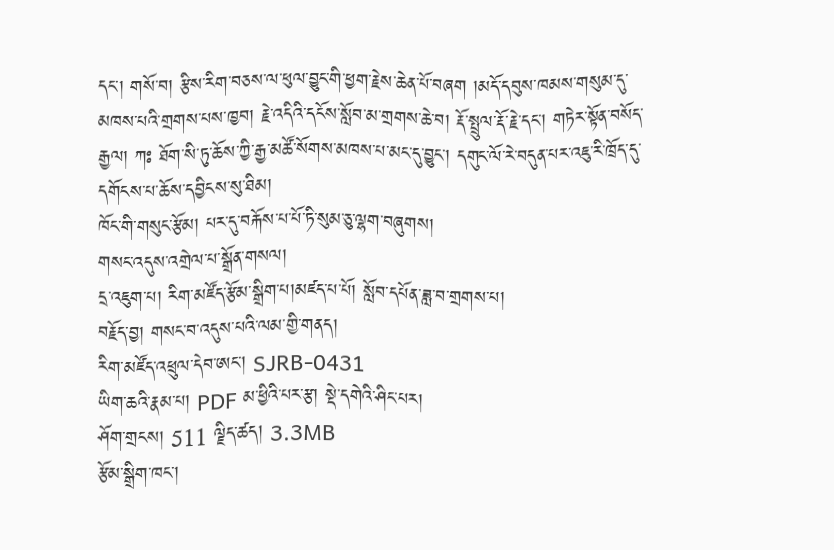དང་། གསོ་བ། རྩིས་རིག་བཅས་ལ་ཕུལ་བྱུང་གི་ཕྱག་རྗེས་ཆེན་པོ་བཞག །མདོ་དབུས་ཁམས་གསུམ་དུ་མཁས་པའི་གྲགས་པས་ཁྱབ། རྗེ་འདིའི་དངོས་སློབ་མ་གྲགས་ཆེ་བ། རྡོ་སྤྲུལ་རྡོ་རྗེ་དང་། གཏེར་སྟོན་བསོད་རྒྱལ། ཀཿ ཐོག་སི་ཏུ་ཆོས་ཀྱི་རྒྱ་མཚོ་སོགས་མཁས་པ་མང་དུ་བྱུང་། དགུང་ལོ་རེ་བདུན་པར་འཇུ་རི་ཁྲོད་དུ་དགོངས་པ་ཆོས་དབྱིངས་སུ་ཐིམ།
ཁོང་གི་གསུང་རྩོམ། པར་དུ་བརྐོས་པ་པོ་ཏི་སུམ་ཅུ་ལྷག་བཞུགས།
གསང་འདུས་འགྲེལ་པ་སྒྲོན་གསལ།
དྲ་འཇུག་པ། རིག་མཛོད་རྩོམ་སྒྲིག་པ།མཛད་པ་པོ། སློབ་དཔོན་ཟླ་བ་གྲགས་པ།
བརྗོད་བྱ། གསང་བ་འདུས་པའི་ལམ་གྱི་གནད།
རིག་མཛོད་འཕྲུལ་དེབ་ཨང་། SJRB-0431
ཡིག་ཆའི་རྣམ་པ། PDF མ་ཕྱིའི་པར་རྩ། སྡེ་དགེའི་ཤིང་པར།
ཤོག་གྲངས། 511 ལྗིད་ཚད། 3.3MB
རྩོམ་སྒྲིག་ཁང་།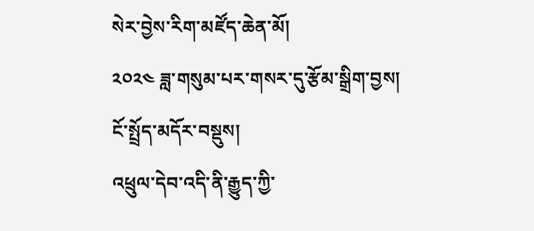སེར་བྱེས་རིག་མཛོད་ཆེན་མོ།
༢༠༢༤ ཟླ་གསུམ་པར་གསར་དུ་རྩོམ་སྒྲིག་བྱས།
ངོ་སྤྲོད་མདོར་བསྡུས།
འཕྲུལ་དེབ་འདི་ནི་རྒྱུད་ཀྱི་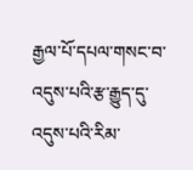རྒྱལ་པོ་དཔལ་གསང་བ་འདུས་པའི་རྩ་རྒྱུད་དུ་འདུས་པའི་རིམ་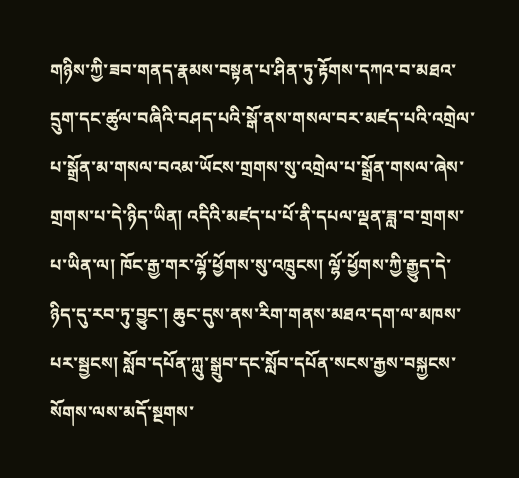གཉིས་ཀྱི་ཟབ་གནད་རྣམས་བསྟན་པ་ཤིན་ཏུ་རྟོགས་དཀའ་བ་མཐའ་དྲུག་དང་ཚུལ་བཞིའི་བཤད་པའི་སྒོ་ནས་གསལ་བར་མཛད་པའི་འགྲེལ་པ་སྒྲོན་མ་གསལ་བའམ་ཡོངས་གྲགས་སུ་འགྲེལ་པ་སྒྲོན་གསལ་ཞེས་གྲགས་པ་དེ་ཉིད་ཡིན། འདིའི་མཛད་པ་པོ་ནི་དཔལ་ལྡན་ཟླ་བ་གྲགས་པ་ཡིན་ལ། ཁོང་རྒྱ་གར་ལྷོ་ཕྱོགས་སུ་འཁྲུངས། ལྷོ་ཕྱོགས་ཀྱི་རྒྱུད་དེ་ཉིད་དུ་རབ་ཏུ་བྱུང་། ཆུང་དུས་ནས་རིག་གནས་མཐའ་དག་ལ་མཁས་པར་སྦྱངས། སློབ་དཔོན་ཀླུ་སྒྲུབ་དང་སློབ་དཔོན་སངས་རྒྱས་བསྐྱངས་སོགས་ལས་མདོ་སྔགས་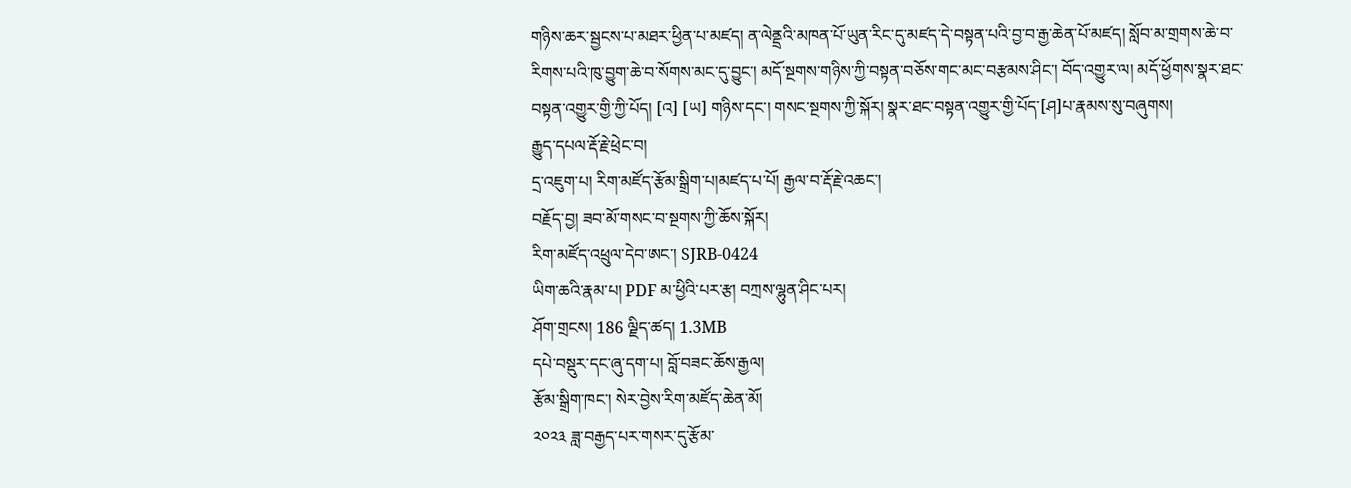གཉིས་ཆར་སྦྱངས་པ་མཐར་ཕྱིན་པ་མཛད། ན་ལེནྡྲའི་མཁན་པོ་ཡུན་རིང་དུ་མཛད་དེ་བསྟན་པའི་བྱ་བ་རྒྱ་ཆེན་པོ་མཛད། སློབ་མ་གྲགས་ཆེ་བ་རིགས་པའི་ཁུ་བྱུག་ཆེ་བ་སོགས་མང་དུ་བྱུང་། མདོ་སྔགས་གཉིས་ཀྱི་བསྟན་བཅོས་གང་མང་བརྩམས་ཤིང་། བོད་འགྱུར་ལ། མདོ་ཕྱོགས་སྣར་ཐང་བསྟན་འགྱུར་གྱི་ཀྱི་པོད། [འ] [ཡ] གཉིས་དང་། གསང་སྔགས་ཀྱི་སྐོར། སྣར་ཐང་བསྟན་འགྱུར་གྱི་པོད་[ཤ]པ་རྣམས་སུ་བཞུགས།
རྒྱུད་དཔལ་རྡོ་རྗེ་ཕྲེང་བ།
དྲ་འཇུག་པ། རིག་མཛོད་རྩོམ་སྒྲིག་པ།མཛད་པ་པོ། རྒྱལ་བ་རྡོ་རྗེ་འཆང་།
བརྗོད་བྱ། ཟབ་མོ་གསང་བ་སྔགས་ཀྱི་ཆོས་སྐོར།
རིག་མཛོད་འཕྲུལ་དེབ་ཨང་། SJRB-0424
ཡིག་ཆའི་རྣམ་པ། PDF མ་ཕྱིའི་པར་རྩ། བཀྲས་ལྷུན་ཤིང་པར།
ཤོག་གྲངས། 186 ལྗིད་ཚད། 1.3MB
དཔེ་བསྡུར་དང་ཞུ་དག་པ། བློ་བཟང་ཆོས་རྒྱལ།
རྩོམ་སྒྲིག་ཁང་། སེར་བྱེས་རིག་མཛོད་ཆེན་མོ།
༢༠༢༣ ཟླ་བརྒྱད་པར་གསར་དུ་རྩོམ་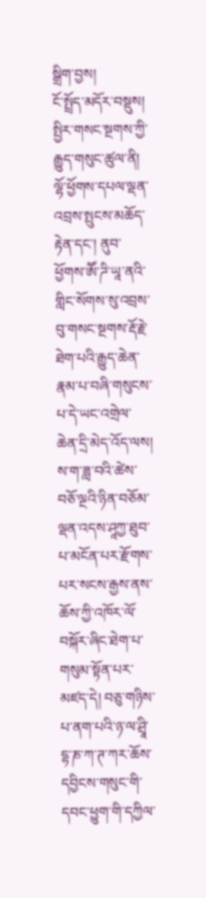སྒྲིག་བྱས།
ངོ་སྤྲོད་མདོར་བསྡུས། སྤྱིར་གསང་སྔགས་ཀྱི་རྒྱུད་གསུང་ཚུལ་ནི། ལྷོ་ཕྱོགས་དཔལ་ལྡན་འབྲས་སྤུངས་མཆོད་རྟེན་དང་། ནུབ་ཕྱོགས་ཨཽ་ཌི་ཡཱ་ནའི་གླིང་སོགས་སུ་འབྲས་བུ་གསང་སྔགས་རྡོ་རྗེ་ཐེག་པའི་རྒྱུད་ཆེན་རྣམ་པ་བཞི་གསུངས་པ་དེ་ཡང་འགྲེལ་ཆེན་དྲི་མེད་འོད་ལས། ས་ག་ཟླ་བའི་ཚེས་བཅོ་ལྔའི་ཉིན་བཅོམ་ལྡན་འདས་ཤཱཀྱ་ཐུབ་པ་མངོན་པར་རྫོགས་པར་སངས་རྒྱས་ནས་ཆོས་ཀྱི་འཁོར་ལོ་བསྐོར་ཞིང་ཐེག་པ་གསུམ་སྟོན་པར་མཛད་དེ། བཅུ་གཉིས་པ་ནག་པའི་ཉ་ལ་ཤྲཱི་དྷ་ཎ་ཀ་ཊ་ཀར་ཆོས་དབྱིངས་གསུང་གི་དབང་ཕྱུག་གི་དཀྱིལ་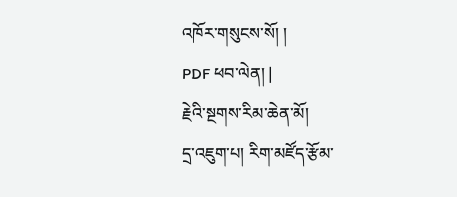འཁོར་གསུངས་སོ། །
PDF ཕབ་ལེན། |
རྗེའི་སྔགས་རིམ་ཆེན་མོ།
དྲ་འཇུག་པ། རིག་མཛོད་རྩོམ་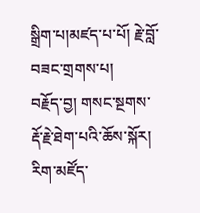སྒྲིག་པ།མཛད་པ་པོ། རྗེ་བློ་བཟང་གྲགས་པ།
བརྗོད་བྱ། གསང་སྔགས་རྡོ་རྗེ་ཐེག་པའི་ཆོས་སྐོར།
རིག་མཛོད་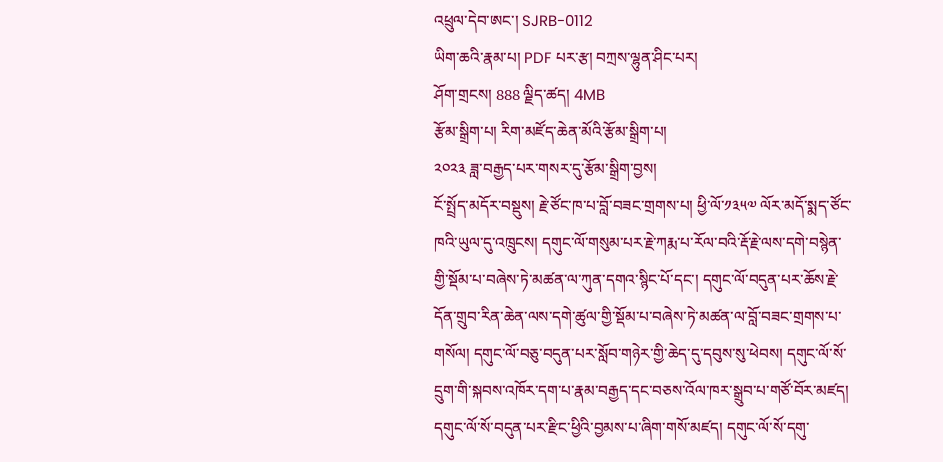འཕྲུལ་དེབ་ཨང་། SJRB-0112
ཡིག་ཆའི་རྣམ་པ། PDF པར་རྩ། བཀྲས་ལྷུན་ཤིང་པར།
ཤོག་གྲངས། 888 ལྗིད་ཚད། 4MB
རྩོམ་སྒྲིག་པ། རིག་མཛོད་ཆེན་མོའི་རྩོམ་སྒྲིག་པ།
༢༠༢༣ ཟླ་བརྒྱད་པར་གསར་དུ་རྩོམ་སྒྲིག་བྱས།
ངོ་སྤྲོད་མདོར་བསྡུས། རྗེ་ཙོང་ཁ་པ་བློ་བཟང་གྲགས་པ། ཕྱི་ལོ་༡༣༥༧ ལོར་མདོ་སྨད་ཙོང་ཁའི་ཡུལ་དུ་འཁྲུངས། དགུང་ལོ་གསུམ་པར་རྗེ་ཀརྨ་པ་རོལ་བའི་རྡོ་རྗེ་ལས་དགེ་བསྙེན་གྱི་སྡོམ་པ་བཞེས་ཏེ་མཚན་ལ་ཀུན་དགའ་སྙིང་པོ་དང་། དགུང་ལོ་བདུན་པར་ཆོས་རྗེ་དོན་གྲུབ་རིན་ཆེན་ལས་དགེ་ཚུལ་གྱི་སྡོམ་པ་བཞེས་ཏེ་མཚན་ལ་བློ་བཟང་གྲགས་པ་གསོལ། དགུང་ལོ་བཅུ་བདུན་པར་སློབ་གཉེར་གྱི་ཆེད་དུ་དབུས་སུ་ཕེབས། དགུང་ལོ་སོ་དྲུག་གི་སྐབས་འཁོར་དག་པ་རྣམ་བརྒྱད་དང་བཅས་འོལ་ཁར་སྒྲུབ་པ་གཙོ་བོར་མཛད། དགུང་ལོ་སོ་བདུན་པར་རྫིང་ཕྱིའི་བྱམས་པ་ཞིག་གསོ་མཛད། དགུང་ལོ་སོ་དགུ་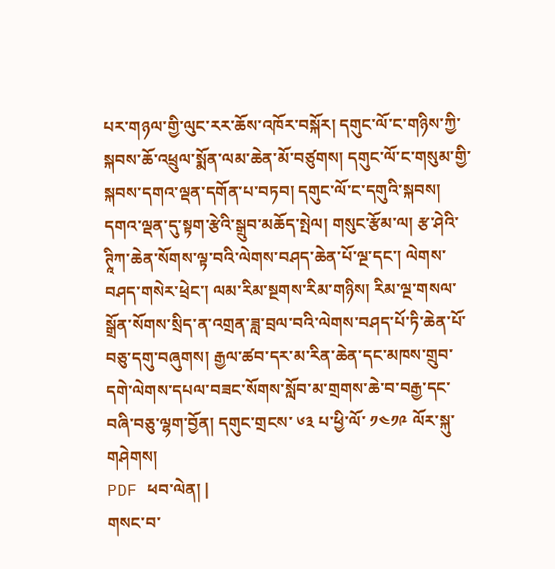པར་གཉལ་གྱི་ལུང་རར་ཆོས་འཁོར་བསྐོར། དགུང་ལོ་ང་གཉིས་ཀྱི་སྐབས་ཆོ་འཕྲུལ་སྨོན་ལམ་ཆེན་མོ་བཙུགས། དགུང་ལོ་ང་གསུམ་གྱི་སྐབས་དགའ་ལྡན་དགོན་པ་བཏབ། དགུང་ལོ་ང་དགུའི་སྐབས། དགའ་ལྡན་དུ་སྟག་རྩེའི་སྒྲུབ་མཆོད་སྤེལ། གསུང་རྩོམ་ལ། རྩ་ཤེའི་ཊཱིཀ་ཆེན་སོགས་ལྟ་བའི་ལེགས་བཤད་ཆེན་པོ་ལྔ་དང་། ལེགས་བཤད་གསེར་ཕྲེང་། ལམ་རིམ་སྔགས་རིམ་གཉིས། རིམ་ལྔ་གསལ་སྒྲོན་སོགས་སྲིད་ན་འགྲན་ཟླ་བྲལ་བའི་ལེགས་བཤད་པོ་ཏི་ཆེན་པོ་བཅུ་དགུ་བཞུགས། རྒྱལ་ཚབ་དར་མ་རིན་ཆེན་དང་མཁས་གྲུབ་དགེ་ལེགས་དཔལ་བཟང་སོགས་སློབ་མ་གྲགས་ཆེ་བ་བརྒྱ་དང་བཞི་བཅུ་ལྷག་བྱོན། དགུང་གྲངས་ ༦༣ པ་ཕྱི་ལོ་ ༡༤༡༩ ལོར་སྐུ་གཤེགས།
PDF ཕབ་ལེན། |
གསང་བ་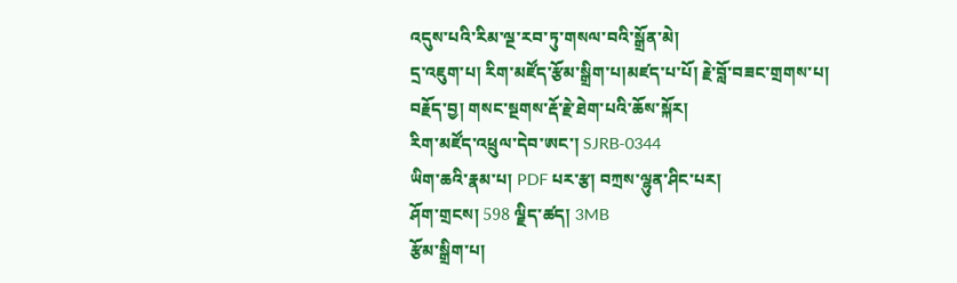འདུས་པའི་རིམ་ལྔ་རབ་ཏུ་གསལ་བའི་སྒྲོན་མེ།
དྲ་འཇུག་པ། རིག་མཛོད་རྩོམ་སྒྲིག་པ།མཛད་པ་པོ། རྗེ་བློ་བཟང་གྲགས་པ།
བརྗོད་བྱ། གསང་སྔགས་རྡོ་རྗེ་ཐེག་པའི་ཆོས་སྐོར།
རིག་མཛོད་འཕྲུལ་དེབ་ཨང་། SJRB-0344
ཡིག་ཆའི་རྣམ་པ། PDF པར་རྩ། བཀྲས་ལྷུན་ཤིང་པར།
ཤོག་གྲངས། 598 ལྗིད་ཚད། 3MB
རྩོམ་སྒྲིག་པ།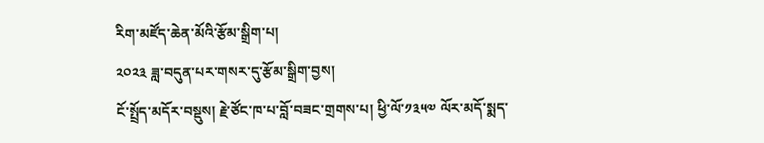རིག་མཛོད་ཆེན་མོའི་རྩོམ་སྒྲིག་པ།
༢༠༢༣ ཟླ་བདུན་པར་གསར་དུ་རྩོམ་སྒྲིག་བྱས།
ངོ་སྤྲོད་མདོར་བསྡུས། རྗེ་ཙོང་ཁ་པ་བློ་བཟང་གྲགས་པ། ཕྱི་ལོ་༡༣༥༧ ལོར་མདོ་སྨད་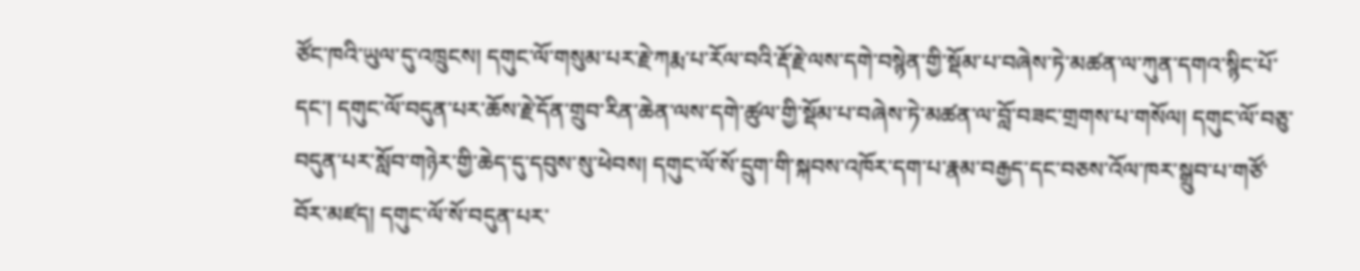ཙོང་ཁའི་ཡུལ་དུ་འཁྲུངས། དགུང་ལོ་གསུམ་པར་རྗེ་ཀརྨ་པ་རོལ་བའི་རྡོ་རྗེ་ལས་དགེ་བསྙེན་གྱི་སྡོམ་པ་བཞེས་ཏེ་མཚན་ལ་ཀུན་དགའ་སྙིང་པོ་དང་། དགུང་ལོ་བདུན་པར་ཆོས་རྗེ་དོན་གྲུབ་རིན་ཆེན་ལས་དགེ་ཚུལ་གྱི་སྡོམ་པ་བཞེས་ཏེ་མཚན་ལ་བློ་བཟང་གྲགས་པ་གསོལ། དགུང་ལོ་བཅུ་བདུན་པར་སློབ་གཉེར་གྱི་ཆེད་དུ་དབུས་སུ་ཕེབས། དགུང་ལོ་སོ་དྲུག་གི་སྐབས་འཁོར་དག་པ་རྣམ་བརྒྱད་དང་བཅས་འོལ་ཁར་སྒྲུབ་པ་གཙོ་བོར་མཛད། དགུང་ལོ་སོ་བདུན་པར་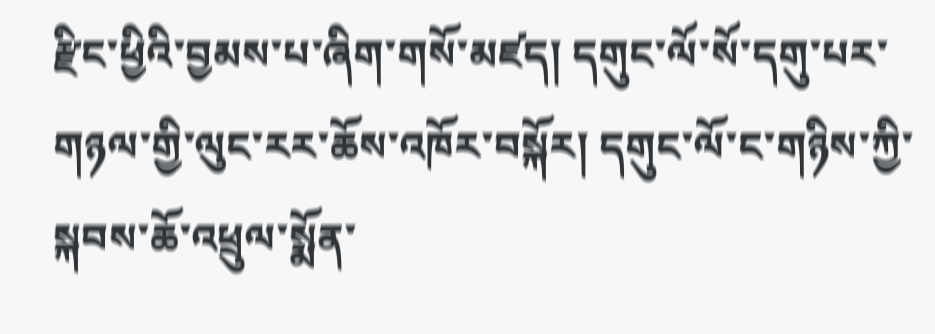རྫིང་ཕྱིའི་བྱམས་པ་ཞིག་གསོ་མཛད། དགུང་ལོ་སོ་དགུ་པར་གཉལ་གྱི་ལུང་རར་ཆོས་འཁོར་བསྐོར། དགུང་ལོ་ང་གཉིས་ཀྱི་སྐབས་ཆོ་འཕྲུལ་སྨོན་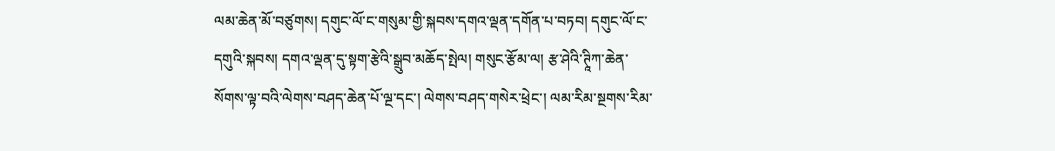ལམ་ཆེན་མོ་བཙུགས། དགུང་ལོ་ང་གསུམ་གྱི་སྐབས་དགའ་ལྡན་དགོན་པ་བཏབ། དགུང་ལོ་ང་དགུའི་སྐབས། དགའ་ལྡན་དུ་སྟག་རྩེའི་སྒྲུབ་མཆོད་སྤེལ། གསུང་རྩོམ་ལ། རྩ་ཤེའི་ཊཱིཀ་ཆེན་སོགས་ལྟ་བའི་ལེགས་བཤད་ཆེན་པོ་ལྔ་དང་། ལེགས་བཤད་གསེར་ཕྲེང་། ལམ་རིམ་སྔགས་རིམ་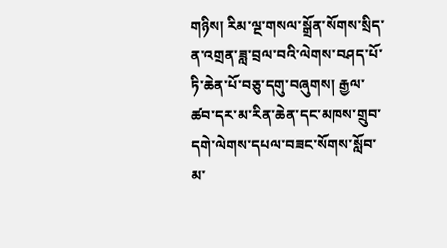གཉིས། རིམ་ལྔ་གསལ་སྒྲོན་སོགས་སྲིད་ན་འགྲན་ཟླ་བྲལ་བའི་ལེགས་བཤད་པོ་ཏི་ཆེན་པོ་བཅུ་དགུ་བཞུགས། རྒྱལ་ཚབ་དར་མ་རིན་ཆེན་དང་མཁས་གྲུབ་དགེ་ལེགས་དཔལ་བཟང་སོགས་སློབ་མ་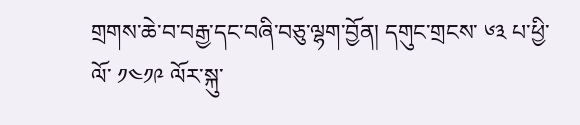གྲགས་ཆེ་བ་བརྒྱ་དང་བཞི་བཅུ་ལྷག་བྱོན། དགུང་གྲངས་ ༦༣ པ་ཕྱི་ལོ་ ༡༤༡༩ ལོར་སྐུ་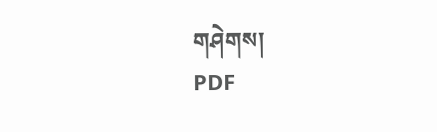གཤེགས།
PDF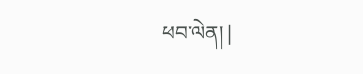ཕབ་ལེན། |